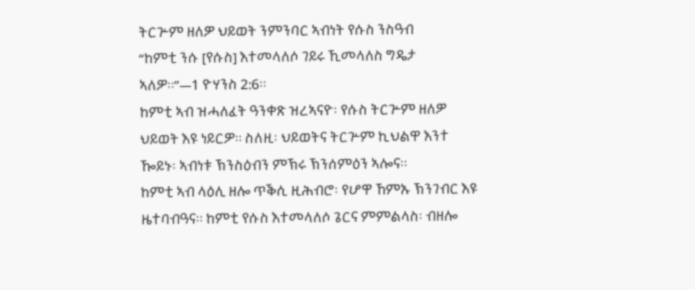ትርጕም ዘለዎ ህይወት ንምንባር ኣብነት የሱስ ንስዓብ
“ከምቲ ንሱ [የሱስ] እተመላለሶ ገይሩ ኺመላለስ ግዴታ ኣለዎ።”—1 ዮሃንስ 2:6።
ከምቲ ኣብ ዝሓለፈት ዓንቀጽ ዝረኣናዮ፡ የሱስ ትርጕም ዘለዎ ህይወት እዩ ነይርዎ። ስለዚ፡ ህይወትና ትርጕም ኪህልዋ እንተ ዀይኑ፡ ኣብነቱ ኽንስዕብን ምኽሩ ኽንሰምዕን ኣሎና።
ከምቲ ኣብ ላዕሊ ዘሎ ጥቕሲ ዚሕብሮ፡ የሆዋ ኸምኡ ኽንገብር እዩ ዜተባብዓና። ከምቲ የሱስ እተመላለሶ ጌርና ምምልላስ፡ ብዘሎ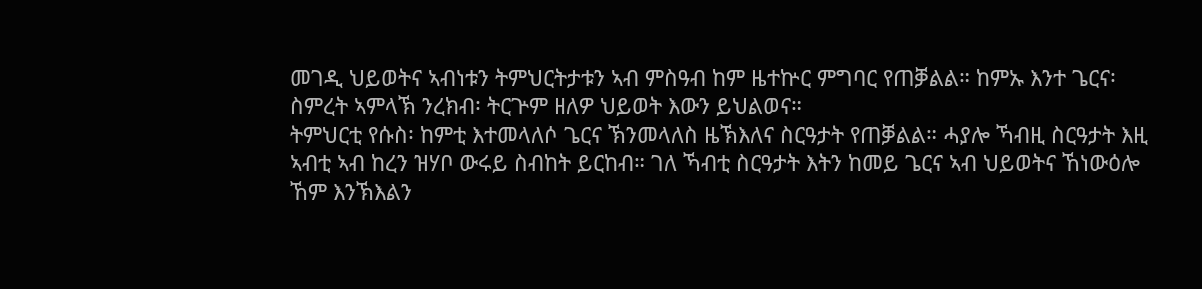መገዲ ህይወትና ኣብነቱን ትምህርትታቱን ኣብ ምስዓብ ከም ዜተኵር ምግባር የጠቓልል። ከምኡ እንተ ጌርና፡ ስምረት ኣምላኽ ንረክብ፡ ትርጕም ዘለዎ ህይወት እውን ይህልወና።
ትምህርቲ የሱስ፡ ከምቲ እተመላለሶ ጌርና ኽንመላለስ ዜኽእለና ስርዓታት የጠቓልል። ሓያሎ ኻብዚ ስርዓታት እዚ ኣብቲ ኣብ ከረን ዝሃቦ ውሩይ ስብከት ይርከብ። ገለ ኻብቲ ስርዓታት እትን ከመይ ጌርና ኣብ ህይወትና ኸነውዕሎ ኸም እንኽእልን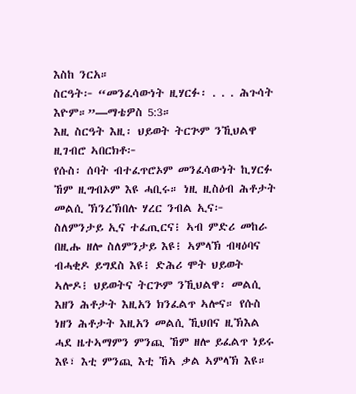እስከ ንርአ።
ስርዓት፦ “መንፈሳውነት ዚሃርፉ፡ . . . ሕጉሳት እዮም።”—ማቴዎስ 5:3።
እዚ ስርዓት እዚ፡ ህይወት ትርጕም ንኺህልዋ ዚገብሮ ኣበርክቶ፦
የሱስ፡ ሰባት ብተፈጥሮኦም መንፈሳውነት ኪሃርፉ ኸም ዚግብኦም እዩ ሓቢሩ። ነዚ ዚስዕብ ሕቶታት መልሲ ኽንረኽበሉ ሃረር ንብል ኢና፦ ስለምንታይ ኢና ተፈጢርና፧ ኣብ ምድሪ መከራ በዚሑ ዘሎ ስለምንታይ እዩ፧ ኣምላኽ ብዛዕባና ብሓቂዶ ይግደስ እዩ፧ ድሕሪ ሞት ህይወት ኣሎዶ፧ ህይወትና ትርጕም ንኺህልዋ፡ መልሲ እዘን ሕቶታት እዚአን ክንፈልጥ ኣሎና። የሱስ ነዘን ሕቶታት እዚአን መልሲ ኺህበና ዚኽእል ሓደ ዜተኣማምን ምንጪ ኸም ዘሎ ይፈልጥ ነይሩ እዩ፣ እቲ ምንጪ እቲ ኸኣ ቃል ኣምላኽ እዩ።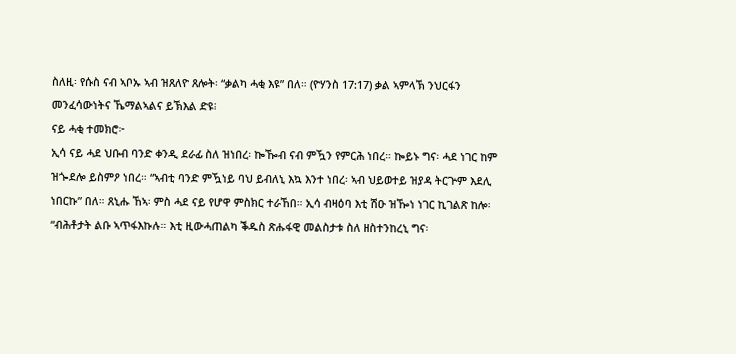ስለዚ፡ የሱስ ናብ ኣቦኡ ኣብ ዝጸለዮ ጸሎት፡ “ቃልካ ሓቂ እዩ” በለ። (ዮሃንስ 17:17) ቃል ኣምላኽ ንህርፋን መንፈሳውነትና ኼማልኣልና ይኽእል ድዩ፧
ናይ ሓቂ ተመክሮ፦
ኢሳ ናይ ሓደ ህቡብ ባንድ ቀንዲ ደራፊ ስለ ዝነበረ፡ ኰዀብ ናብ ምዃን የምርሕ ነበረ። ኰይኑ ግና፡ ሓደ ነገር ከም ዝጐደሎ ይስምዖ ነበረ። “ኣብቲ ባንድ ምዃነይ ባህ ይብለኒ እኳ እንተ ነበረ፡ ኣብ ህይወተይ ዝያዳ ትርጕም እደሊ ነበርኩ” በለ። ጸኒሑ ኸኣ፡ ምስ ሓደ ናይ የሆዋ ምስክር ተራኸበ። ኢሳ ብዛዕባ እቲ ሽዑ ዝዀነ ነገር ኪገልጽ ከሎ፡ “ብሕቶታት ልቡ ኣጥፋእኩሉ። እቲ ዚውሓጠልካ ቕዱስ ጽሑፋዊ መልስታቱ ስለ ዘስተንከረኒ ግና፡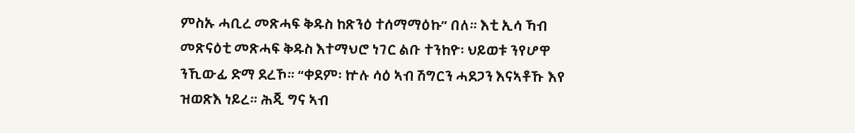ምስኡ ሓቢረ መጽሓፍ ቅዱስ ከጽንዕ ተሰማማዕኩ” በለ። እቲ ኢሳ ኻብ መጽናዕቲ መጽሓፍ ቅዱስ እተማህሮ ነገር ልቡ ተንከዮ፡ ህይወቱ ንየሆዋ ንኺውፊ ድማ ደረኾ። “ቀደም፡ ኵሉ ሳዕ ኣብ ሽግርን ሓደጋን እናኣቶኹ እየ ዝወጽእ ነይረ። ሕጂ ግና ኣብ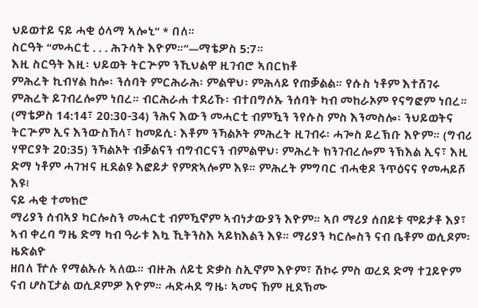ህይወተይ ናይ ሓቂ ዕላማ ኣሎኒ” * በለ።
ስርዓት “መሓርቲ . . . ሕጉሳት እዮም።”—ማቴዎስ 5:7።
እዚ ስርዓት እዚ፡ ህይወት ትርጕም ንኺህልዋ ዚገብሮ ኣበርክቶ
ምሕረት ኪብሃል ከሎ፡ ንሰባት ምርሕራሕ፡ ምልዋህ፡ ምሕላይ የጠቓልል። የሱስ ነቶም እተሸገሩ ምሕረት ይገብረሎም ነበረ። ብርሕራሐ ተደሪኹ፡ ብተበግሶኡ ንሰባት ካብ መከራኦም የናግፎም ነበረ። (ማቴዎስ 14:14፣ 20:30-34) ንሕና እውን መሓርቲ ብምዃን ንየሱስ ምስ እንመስሎ፡ ንህይወትና ትርጕም ኢና እንውስኸላ፣ ከመይሲ፡ እቶም ንኻልኦት ምሕረት ዚገብሩ፡ ሓጐስ ይረኽቡ እዮም። (ግብሪ ሃዋርያት 20:35) ንኻልኦት ብቓልናን ብግብርናን ብምልዋህ፡ ምሕረት ክንገብረሎም ንኽእል ኢና፣ እዚ ድማ ነቶም ሓገዝና ዚደልዩ እፎይታ የምጽኣሎም እዩ። ምሕረት ምግባር ብሓቂዶ ንጥዕናና የመሓይሾ እዩ፧
ናይ ሓቂ ተመክሮ
ማሪያን ሰብኣያ ካርሎስን መሓርቲ ብምዃኖም ኣብነታውያን እዮም። ኣቦ ማሪያ ሰበይቱ ሞይታቶ እያ፣ ኣብ ቀረባ ግዜ ድማ ካብ ዓራቱ እኳ ኺትንስእ ኣይክእልን እዩ። ማሪያን ካርሎስን ናብ ቤቶም ወሲዶም፡ ዜድልዮ
ዘበለ ዅሉ የማልኡሉ ኣለዉ። ብዙሕ ለይቲ ድቃስ ስኢኖም እዮም፣ ሽኮሩ ምስ ወረደ ድማ ተጓይዮም ናብ ሆስፒታል ወሲዶምዎ እዮም። ሓድሓደ ግዜ፡ ኣመና ኸም ዚደኽሙ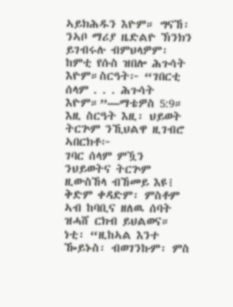ኣይክሕዱን እዮም። ግናኸ፡ ንኣቦ ማሪያ ዜድልዮ ኽንክን ይገብሩሉ ብምህላዎም፡ ከምቲ የሱስ ዝበሎ ሕጉሳት እዮም።ስርዓት፦ “ገበርቲ ሰላም . . . ሕጉሳት እዮም።”—ማቴዎስ 5:9።
እዚ ስርዓት እዚ፡ ህይወት ትርጕም ንኺህልዋ ዚገብሮ ኣበርክቶ፦
ገባር ሰላም ምዃን ንህይወትና ትርጕም ዚውስኸላ ብኸመይ እዩ፧ ቅድም ቀዳድም፡ ምስቶም ኣብ ከባቢና ዘለዉ ሰባት ዝሓሸ ርክብ ይህልወና። ነቲ፡ “ዚከኣል እንተ ዀይኑስ፡ ብወገንኩም፡ ምስ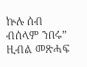ኵሉ ሰብ ብሰላም ንበሩ” ዚብል መጽሓፍ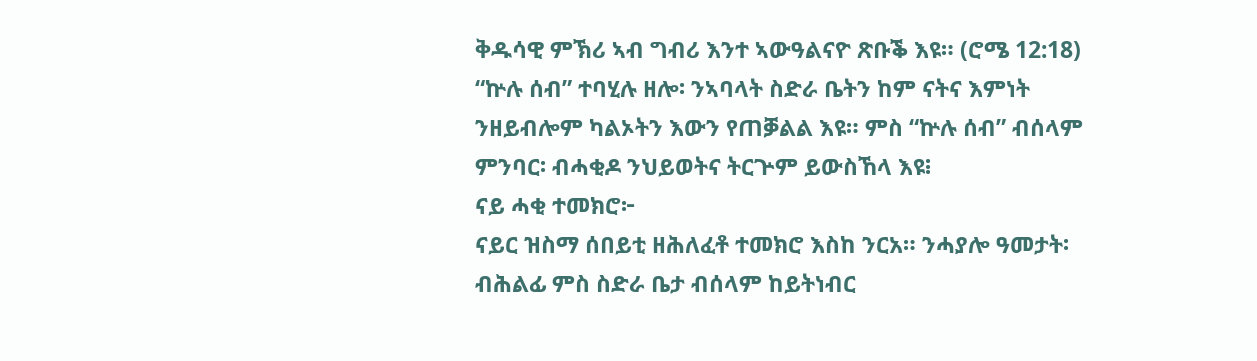ቅዱሳዊ ምኽሪ ኣብ ግብሪ እንተ ኣውዓልናዮ ጽቡቕ እዩ። (ሮሜ 12:18) “ኵሉ ሰብ” ተባሂሉ ዘሎ፡ ንኣባላት ስድራ ቤትን ከም ናትና እምነት ንዘይብሎም ካልኦትን እውን የጠቓልል እዩ። ምስ “ኵሉ ሰብ” ብሰላም ምንባር፡ ብሓቂዶ ንህይወትና ትርጕም ይውስኸላ እዩ፧
ናይ ሓቂ ተመክሮ፦
ናይር ዝስማ ሰበይቲ ዘሕለፈቶ ተመክሮ እስከ ንርአ። ንሓያሎ ዓመታት፡ ብሕልፊ ምስ ስድራ ቤታ ብሰላም ከይትነብር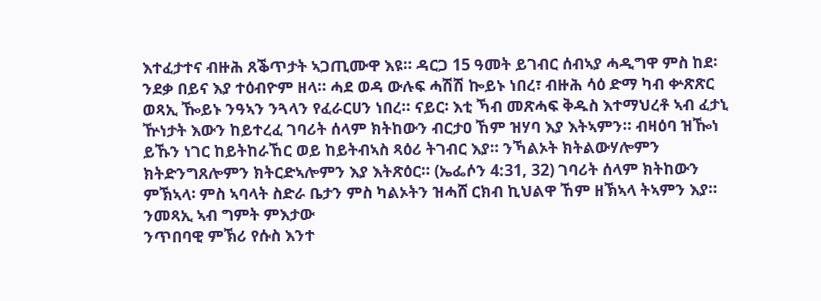እተፈታተና ብዙሕ ጸቕጥታት ኣጋጢሙዋ እዩ። ዳርጋ 15 ዓመት ይገብር ሰብኣያ ሓዲግዋ ምስ ከደ፡ ንደቃ በይና እያ ተዕብዮም ዘላ። ሓደ ወዳ ውሉፍ ሓሽሽ ኰይኑ ነበረ፣ ብዙሕ ሳዕ ድማ ካብ ቍጽጽር ወጻኢ ዀይኑ ንዓኣን ንጓላን የፈራርሀን ነበረ። ናይር፡ እቲ ኻብ መጽሓፍ ቅዱስ እተማህረቶ ኣብ ፈታኒ ዅነታት እውን ከይተረፈ ገባሪት ሰላም ክትከውን ብርታዐ ኸም ዝሃባ እያ እትኣምን። ብዛዕባ ዝዀነ ይኹን ነገር ከይትከራኸር ወይ ከይትብኣስ ጻዕሪ ትገብር እያ። ንኻልኦት ክትልውሃሎምን ክትድንግጸሎምን ክትርድኣሎምን እያ እትጽዕር። (ኤፌሶን 4:31, 32) ገባሪት ሰላም ክትከውን ምኽኣላ፡ ምስ ኣባላት ስድራ ቤታን ምስ ካልኦትን ዝሓሸ ርክብ ኪህልዋ ኸም ዘኽኣላ ትኣምን እያ።
ንመጻኢ ኣብ ግምት ምእታው
ንጥበባዊ ምኽሪ የሱስ እንተ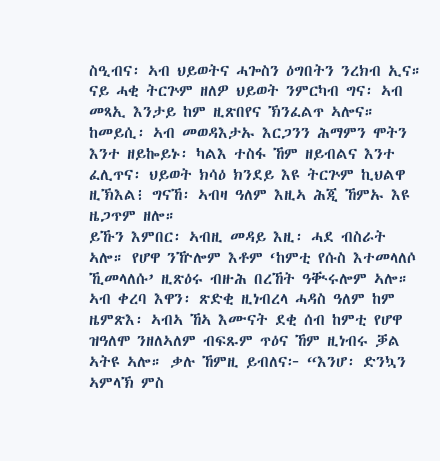ስዒብና፡ ኣብ ህይወትና ሓጐስን ዕግበትን ንረክብ ኢና። ናይ ሓቂ ትርጕም ዘለዎ ህይወት ንምርካብ ግና፡ ኣብ መጻኢ እንታይ ከም ዚጽበየና ኽንፈልጥ ኣሎና። ከመይሲ፡ ኣብ መወዳእታኡ እርጋንን ሕማምን ሞትን እንተ ዘይኰይኑ፡ ካልእ ተስፋ ኸም ዘይብልና እንተ ፈሊጥና፡ ህይወት ክሳዕ ክንደይ እዩ ትርጕም ኪህልዋ ዚኽእል፧ ግናኸ፡ ኣብዛ ዓለም እዚኣ ሕጂ ኸምኡ እዩ ዜጋጥም ዘሎ።
ይኹን እምበር፡ ኣብዚ መዳይ እዚ፡ ሓደ ብስራት ኣሎ። የሆዋ ንዅሎም እቶም ‘ከምቲ የሱስ እተመላለሶ ኺመላለሱ’ ዚጽዕሩ ብዙሕ በረኸት ዓቚሩሎም ኣሎ። ኣብ ቀረባ እዋን፡ ጽድቂ ዚነብረላ ሓዳስ ዓለም ከም ዜምጽእ፡ ኣብኣ ኸኣ እሙናት ደቂ ሰብ ከምቲ የሆዋ ዝዓለሞ ንዘለኣለም ብፍጹም ጥዕና ኸም ዚነብሩ ቓል ኣትዩ ኣሎ። ቃሉ ኸምዚ ይብለና፦ “እንሆ፡ ድንኳን ኣምላኽ ምስ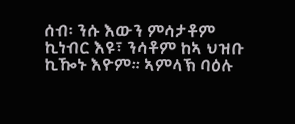ሰብ፡ ንሱ እውን ምሳታቶም ኪነብር እዩ፣ ንሳቶም ከኣ ህዝቡ ኪዀኑ እዮም። ኣምላኽ ባዕሉ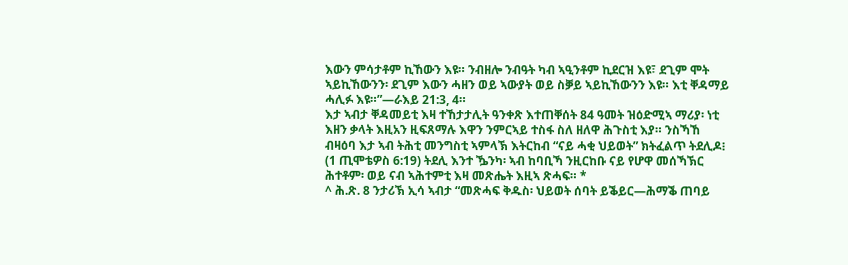እውን ምሳታቶም ኪኸውን እዩ። ንብዘሎ ንብዓት ካብ ኣዒንቶም ኪደርዝ እዩ፣ ደጊም ሞት ኣይኪኸውንን፡ ደጊም እውን ሓዘን ወይ ኣውያት ወይ ስቓይ ኣይኪኸውንን እዩ። እቲ ቐዳማይ ሓሊፉ እዩ።”—ራእይ 21:3, 4።
እታ ኣብታ ቐዳመይቲ እዛ ተኸታታሊት ዓንቀጽ እተጠቐሰት 84 ዓመት ዝዕድሚኣ ማሪያ፡ ነቲ እዘን ቃላት እዚአን ዚፍጸማሉ እዋን ንምርኣይ ተስፋ ስለ ዘለዋ ሕጉስቲ እያ። ንስኻኸ ብዛዕባ እታ ኣብ ትሕቲ መንግስቲ ኣምላኽ እትርከብ “ናይ ሓቂ ህይወት” ክትፈልጥ ትደሊዶ፧ (1 ጢሞቴዎስ 6:19) ትደሊ እንተ ዄንካ፡ ኣብ ከባቢኻ ንዚርከቡ ናይ የሆዋ መሰኻኽር ሕተቶም፡ ወይ ናብ ኣሕተምቲ እዛ መጽሔት እዚኣ ጽሓፍ። *
^ ሕ.ጽ. 8 ንታሪኽ ኢሳ ኣብታ “መጽሓፍ ቅዱስ፡ ህይወት ሰባት ይቕይር—ሕማቕ ጠባይ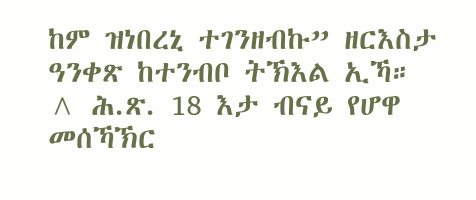ከም ዝነበረኒ ተገንዘብኩ” ዘርእስታ ዓንቀጽ ከተንብቦ ትኽእል ኢኻ።
^ ሕ.ጽ. 18 እታ ብናይ የሆዋ መሰኻኽር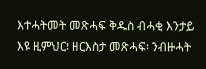እተሓትመት መጽሓፍ ቅዱስ ብሓቂ እንታይ እዩ ዚምህር፧ ዘርእስታ መጽሓፍ፡ ንብዙሓት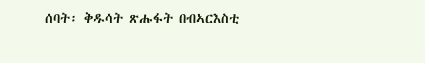ሰባት፡ ቅዱሳት ጽሑፋት በብኣርእስቲ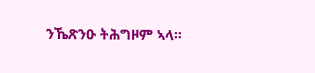ንኼጽንዑ ትሕግዞም ኣላ።